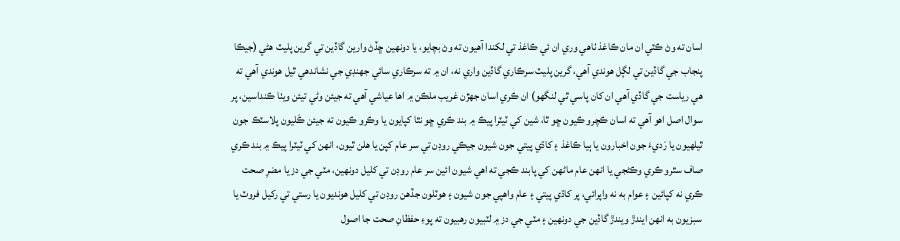اسان ته وڻ ڪٽي ان مان ڪاغذ ٺاهي وري ان ئي ڪاغذ تي لکندا آهيون ته وڻ بچايو، يا دونهين ڇڏڻ وارين گاڏين تي گرين پليٽ هڻي (جيڪا پنجاب جي گاڏين تي لڳل هوندي آهي، گرين پليٽ سرڪاري گاڏين واري نه، ان ۾ ته سرڪاري سائي جهنڊي جي نشاندهي ٿيل هوندي آهي ته هي رياست جي گاڏي آهي ان کان پاسي ٿي لنگهو) ان ڪري اسان جهڙن غريب ملڪن ۾ اها عياشي آهي ته جيئن وڻي تيئن ويٺا ڪنداسين، پر سوال اصل اهو آهي ته اسان ڪچرو ڪيون ڇو ٿا، شين کي ٽيٽرا پيڪ ۾ بند ڪري ڇو نٿا کپايون يا وڪرو ڪيون ته جيئن ڪَليون پلاسٽڪ جون ٿيلهيون يا رَديءَ جون اخبارون يا ٻيا ڪاغذ ۽ کاڌي پيتي جون شيون جيڪي روڊن تي سر عام کپن يا هلن ٿيون، انهن کي ٽيٽرا پيڪ ۾ بند ڪري صاف سٿرو ڪري وڪڻجي يا انهن عام ماڻهن کي پابند ڪجي ته اهي شيون ائين سر عام روڊن تي کليل دونهين، مٽي جي دز يا مضرِ صحت ڪري نه کپائين ۽ عوام به نه واپرائي، پر کاڌي پيتي ۽ عام واهپي جون شيون ۽ هوٽلون جڏهن روڊن تي کليل هونديون يا رستي تي رکيل فروٽ يا سبزيون به انهن ايندڙ ويندڙ گاڏين جي دونهين ۽ مٽي جي دز ۾ لٽبيون رهبيون ته پوءِ حفظانِ صحت جا اصول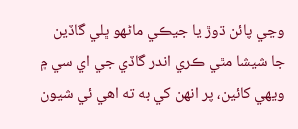وڃي پائن ڌوڙ يا جيڪي ماڻهو ڀلي گاڏين جا شيشا مٿي ڪري اندر گاڏي جي اي سي ۾ ويهي کائين، پر انهن کي به ته اهي ئي شيون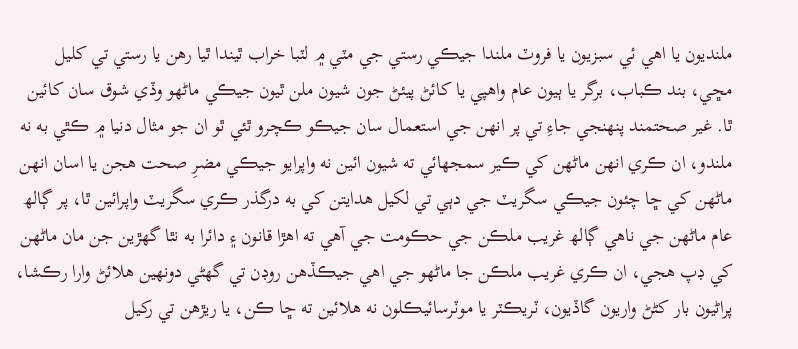ملنديون يا اهي ئي سبزيون يا فروٽ ملندا جيڪي رستي جي مٽي ۾ لٽبا خراب ٿيندا ٿيا رهن يا رستي تي کليل مڇي، بند ڪباب، برگر يا ٻيون عام واهپي يا کائڻ پيئڻ جون شيون ملن ٿيون جيڪي ماڻهو وڏي شوق سان کائين ٿا. غير صحتمند پنهنجي جاءِ تي پر انهن جي استعمال سان جيڪو ڪچرو ٿئي ٿو ان جو مثال دنيا ۾ ڪٿي به نه ملندو، ان ڪري انهن ماڻهن کي ڪير سمجهائي ته شيون ائين نه واپرايو جيڪي مضرِ صحت هجن يا اسان انهن ماڻهن کي ڇا چئون جيڪي سگريٽ جي دٻي تي لکيل هدايتن کي به درگذر ڪري سگريٽ واپرائين ٿا، پر ڳالھ عام ماڻهن جي ناهي ڳالھ غريب ملڪن جي حڪومت جي آهي ته اهڙا قانون ۽ دائرا به نٿا گھڙين جن مان ماڻهن کي ڊپ هجي، ان ڪري غريب ملڪن جا ماڻهو جي اهي جيڪڏهن روڊن تي گھڻي دونهين هلائڻ وارا رڪشا، پراڻيون بار کڻڻ واريون گاڏيون، ٽريڪٽر يا موٽرسائيڪلون نه هلائين ته ڇا ڪن، يا ريڙهن تي رکيل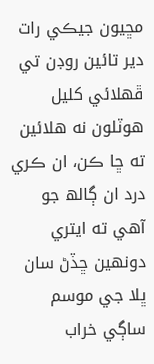مڇيون جيڪي رات دير تائين روڊن تي ڦهلائي کليل هوٽلون نه هلائين ته ڇا ڪن، ان ڪري درد ان ڳالھ جو آهي ته ايتري دونهين ڇڏڻ سان ڀلا جي موسم ساڳي خراب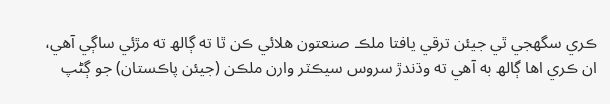ڪري سگهجي ٿي جيئن ترقي يافتا ملڪ صنعتون هلائي ڪن ٿا ته ڳالھ ته مڙئي ساڳي آهي، ان ڪري اها ڳالھ به آهي ته وڌندڙ سروس سيڪٽر وارن ملڪن (جيئن پاڪستان) جو ڳڻپ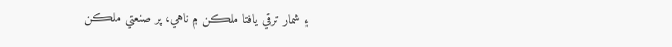۽ شمار ترقي يافتا ملڪن ۾ ناهي، پر صنعتي ملڪن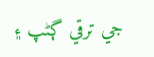جي ترقي ڳڻپ ۽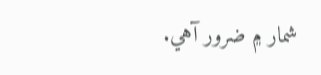شمار ۾ ضرور آهي.